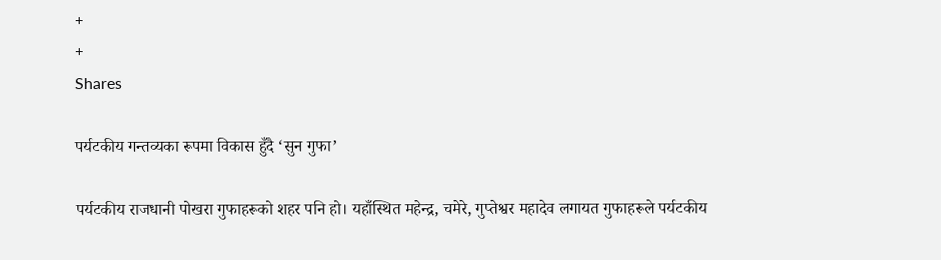+
+
Shares

पर्यटकीय गन्तव्यका रूपमा विकास हुँदै ‘सुन गुफा’

पर्यटकीय राजधानी पोखरा गुफाहरूको शहर पनि हो। यहाँस्थित महेन्द्र, चमेरे, गुप्तेश्वर महादेव लगायत गुफाहरूले पर्यटकीय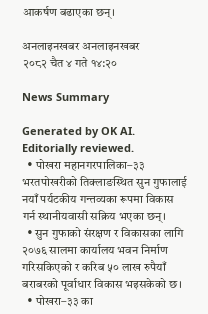आकर्षण बढाएका छन्।

अनलाइनखबर अनलाइनखबर
२०८२ चैत ४ गते १४:२०

News Summary

Generated by OK AI. Editorially reviewed.
  • पोखरा महानगरपालिका–३३ भरतपोखरीको तिक्लाङस्थित सुन गुफालाई नयाँ पर्यटकीय गन्तव्यका रूपमा विकास गर्न स्थानीयवासी सक्रिय भएका छन्।
  • सुन गुफाको संरक्षण र विकासका लागि २०७६ सालमा कार्यालय भवन निर्माण गरिसकिएको र करिब ५० लाख रुपैयाँ बराबरको पूर्वाधार विकास भइसकेको छ।
  • पोखरा–३३ का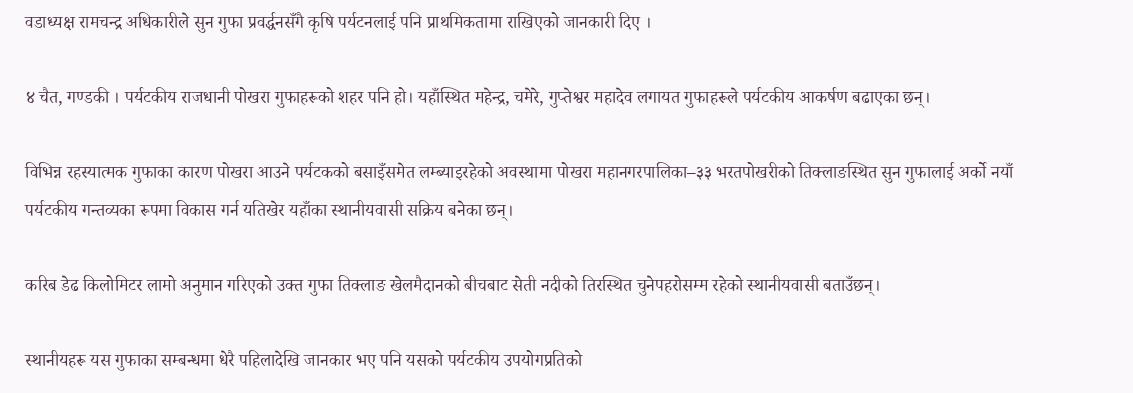वडाध्यक्ष रामचन्द्र अधिकारीले सुन गुफा प्रवर्द्धनसँगै कृषि पर्यटनलाई पनि प्राथमिकतामा राखिएको जानकारी दिए ।

४ चैत, गण्डकी । पर्यटकीय राजधानी पोखरा गुफाहरूको शहर पनि हो। यहाँस्थित महेन्द्र, चमेरे, गुप्तेश्वर महादेव लगायत गुफाहरूले पर्यटकीय आकर्षण बढाएका छन्।

विभिन्न रहस्यात्मक गुफाका कारण पोखरा आउने पर्यटकको बसाइँसमेत लम्ब्याइरहेको अवस्थामा पोखरा महानगरपालिका–३३ भरतपोखरीको तिक्लाङस्थित सुन गुफालाई अर्को नयाँ पर्यटकीय गन्तव्यका रूपमा विकास गर्न यतिखेर यहाँका स्थानीयवासी सक्रिय बनेका छन्।

करिब डेढ किलोमिटर लामो अनुमान गरिएको उक्त गुफा तिक्लाङ खेलमैदानको बीचबाट सेती नदीको तिरस्थित चुनेपहरोसम्म रहेको स्थानीयवासी बताउँछन्।

स्थानीयहरू यस गुफाका सम्बन्धमा धेरै पहिलादेखि जानकार भए पनि यसको पर्यटकीय उपयोगप्रतिको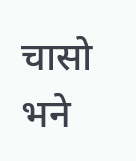चासो भने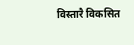विस्तारै विकसित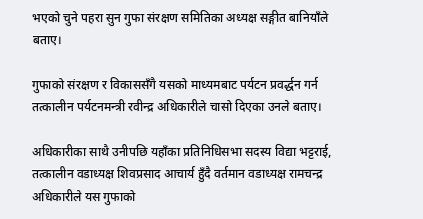भएको चुने पहरा सुन गुफा संरक्षण समितिका अध्यक्ष सङ्गीत बानियाँले बताए।

गुफाको संरक्षण र विकाससँगै यसको माध्यमबाट पर्यटन प्रवर्द्धन गर्न तत्कालीन पर्यटनमन्त्री रवीन्द्र अधिकारीले चासो दिएका उनले बताए।

अधिकारीका साथै उनीपछि यहाँका प्रतिनिधिसभा सदस्य विद्या भट्टराई, तत्कालीन वडाध्यक्ष शिवप्रसाद आचार्य हुँदै वर्तमान वडाध्यक्ष रामचन्द्र अधिकारीले यस गुफाको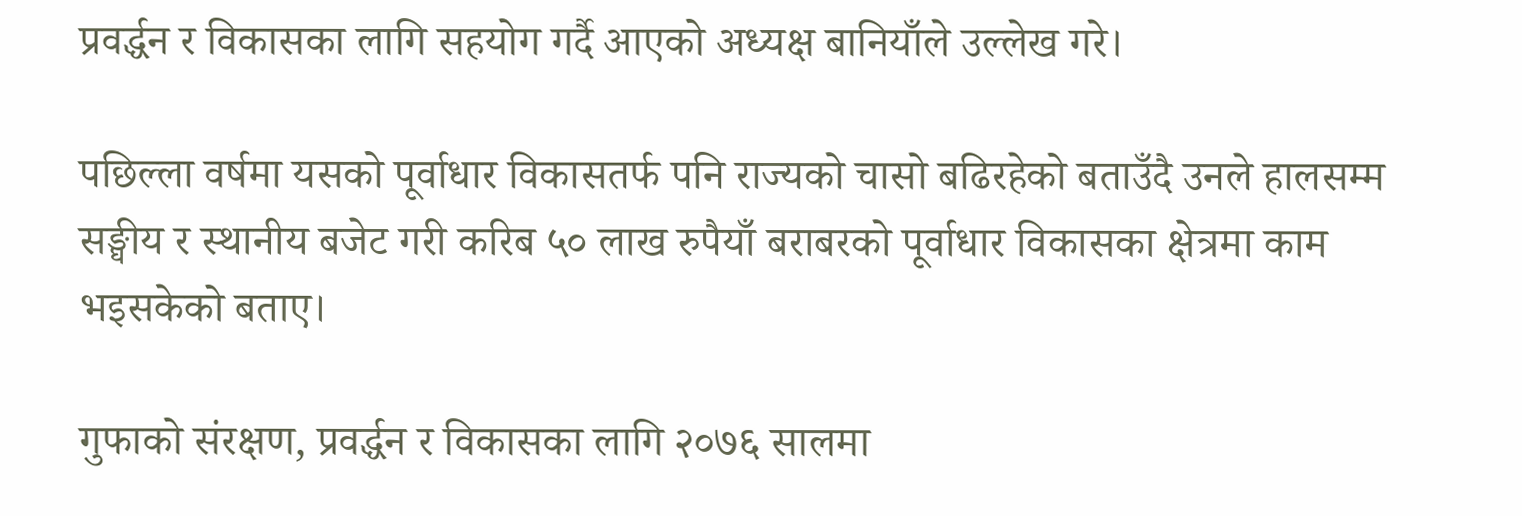प्रवर्द्धन र विकासका लागि सहयोग गर्दै आएको अध्यक्ष बानियाँले उल्लेख गरे।

पछिल्ला वर्षमा यसको पूर्वाधार विकासतर्फ पनि राज्यको चासो बढिरहेको बताउँदै उनले हालसम्म सङ्घीय र स्थानीय बजेट गरी करिब ५० लाख रुपैयाँ बराबरको पूर्वाधार विकासका क्षेत्रमा काम भइसकेको बताए।

गुफाको संरक्षण, प्रवर्द्धन र विकासका लागि २०७६ सालमा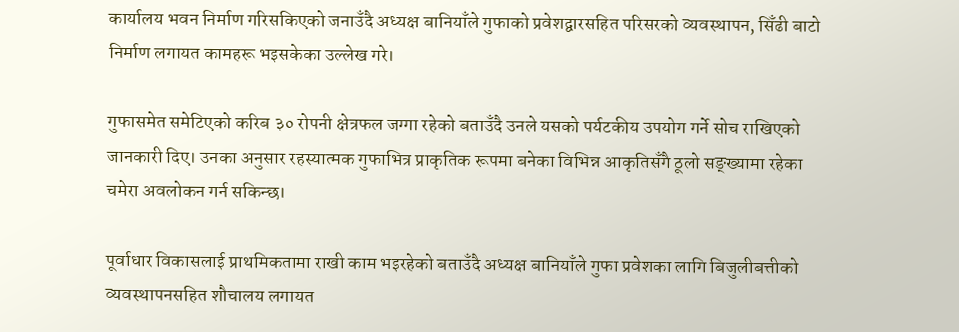कार्यालय भवन निर्माण गरिसकिएको जनाउँदै अध्यक्ष बानियाँले गुफाको प्रवेशद्वारसहित परिसरको व्यवस्थापन, सिँढी बाटो निर्माण लगायत कामहरू भइसकेका उल्लेख गरे।

गुफासमेत समेटिएको करिब ३० रोपनी क्षेत्रफल जग्गा रहेको बताउँदै उनले यसको पर्यटकीय उपयोग गर्ने सोच राखिएको जानकारी दिए। उनका अनुसार रहस्यात्मक गुफाभित्र प्राकृतिक रूपमा बनेका विभिन्न आकृतिसँगै ठूलो सङ्ख्यामा रहेका चमेरा अवलोकन गर्न सकिन्छ।

पूर्वाधार विकासलाई प्राथमिकतामा राखी काम भइरहेको बताउँदै अध्यक्ष बानियाँले गुफा प्रवेशका लागि बिजुलीबत्तीको व्यवस्थापनसहित शौचालय लगायत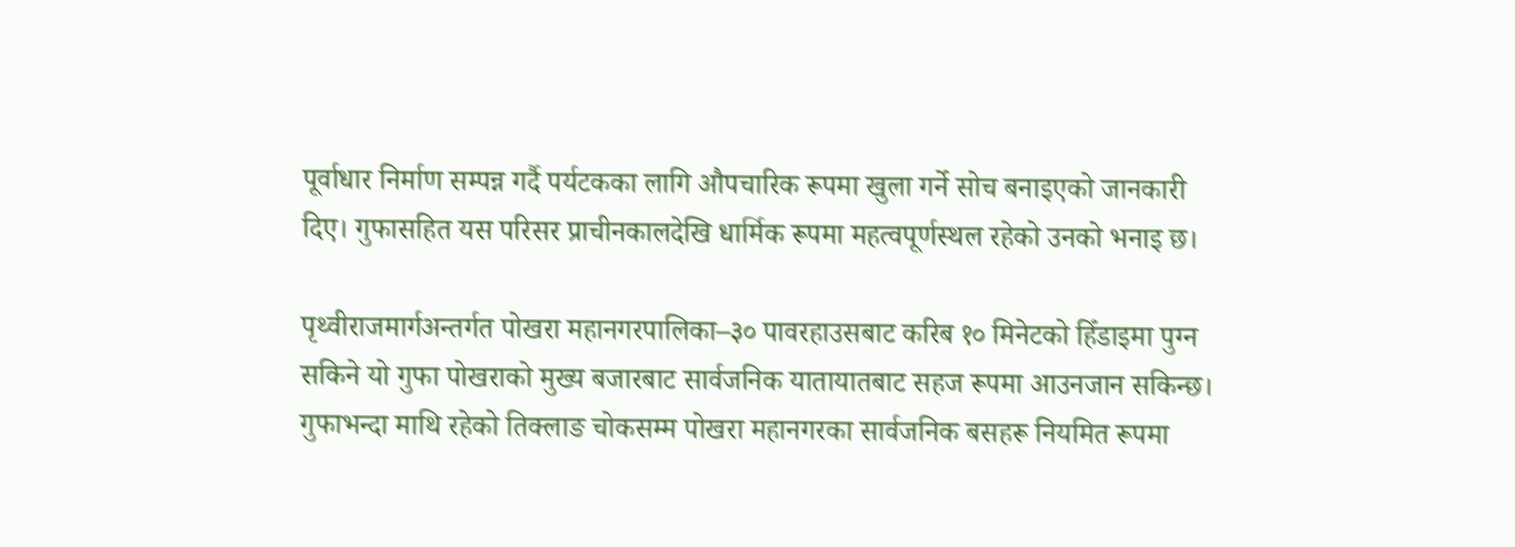पूर्वाधार निर्माण सम्पन्न गर्दै पर्यटकका लागि औपचारिक रूपमा खुला गर्ने सोच बनाइएको जानकारी दिए। गुफासहित यस परिसर प्राचीनकालदेखि धार्मिक रूपमा महत्वपूर्णस्थल रहेको उनको भनाइ छ।

पृथ्वीराजमार्गअन्तर्गत पोखरा महानगरपालिका–३० पावरहाउसबाट करिब १० मिनेटको हिँडाइमा पुग्न सकिने यो गुफा पोखराको मुख्य बजारबाट सार्वजनिक यातायातबाट सहज रूपमा आउनजान सकिन्छ। गुफाभन्दा माथि रहेको तिक्लाङ चोकसम्म पोखरा महानगरका सार्वजनिक बसहरू नियमित रूपमा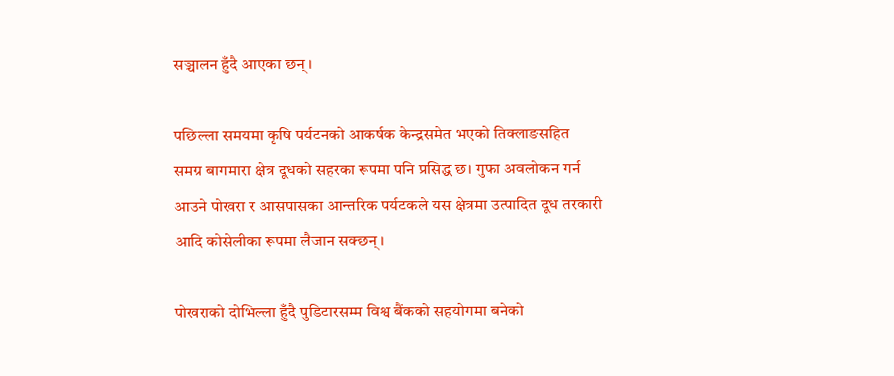सञ्चालन हुँदै आएका छन्।

पछिल्ला समयमा कृषि पर्यटनको आकर्षक केन्द्रसमेत भएको तिक्लाङसहित समग्र बागमारा क्षेत्र दूधको सहरका रूपमा पनि प्रसिद्ध छ। गुफा अवलोकन गर्न आउने पोखरा र आसपासका आन्तरिक पर्यटकले यस क्षेत्रमा उत्पादित दूध तरकारी आदि कोसेलीका रूपमा लैजान सक्छन्।

पोखराको दोभिल्ला हुँदै पुडिटारसम्म विश्व बैंकको सहयोगमा बनेको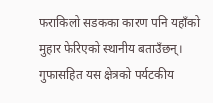फराकिलो सडकका कारण पनि यहाँको मुहार फेरिएको स्थानीय बताउँछन्। गुफासहित यस क्षेत्रको पर्यटकीय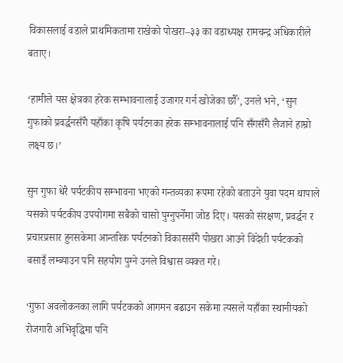विकासलाई वडाले प्राथमिकतामा राखेको पोखरा–३३ का वडाध्यक्ष रामचन्द्र अधिकारीले बताए।

‘हामीले यस क्षेत्रका हरेक सम्भावनालाई उजागर गर्न खोजेका छौँ’, उनले भने, ‘सुन गुफाको प्रवर्द्धनसँगै यहाँका कृषि पर्यटनका हरेक सम्भावनालाई पनि सँगसँगै लैजाने हाम्रो लक्ष्य छ।’

सुन गुफा धेरै पर्यटकीय सम्भावना भएको गन्तव्यका रूपमा रहेको बताउने युवा पदम थापाले यसको पर्यटकीय उपयोगमा सबैको चासो पुग्नुपर्नेमा जोड दिए। यसको संरक्षण, प्रवर्द्धन र प्रचारप्रसार हुनसकेमा आन्तरिक पर्यटनको विकाससँगै पोखरा आउने विदेशी पर्यटकको बसाइँ लम्ब्याउन पनि सहयोग पुग्ने उनले विश्वास व्यक्त गरे।

‘गुफा अवलोकनका लागि पर्यटकको आगमन बढाउन सकेमा त्यसले यहाँका स्थानीयको रोजगारी अभिवृद्धिमा पनि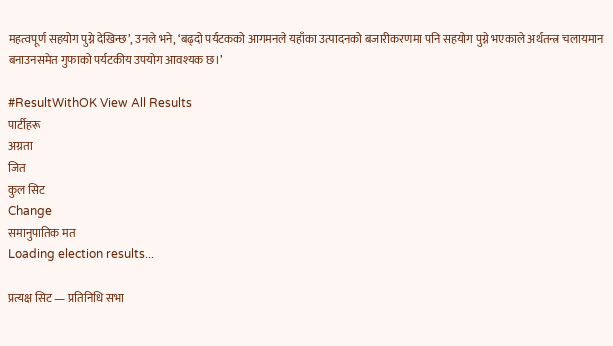महत्वपूर्ण सहयोग पुग्ने देखिन्छ’, उनले भने, ‘बढ्दो पर्यटकको आगमनले यहाँका उत्पादनको बजारीकरणमा पनि सहयोग पुग्ने भएकाले अर्थतन्त्र चलायमान बनाउनसमेत गुफाको पर्यटकीय उपयोग आवश्यक छ।’

#ResultWithOK View All Results
पार्टीहरू
अग्रता
जित
कुल सिट
Change
समानुपातिक मत
Loading election results...

प्रत्यक्ष सिट — प्रतिनिधि सभा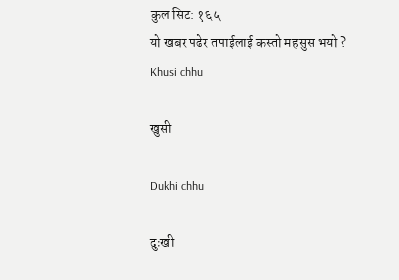कुल सिट: १६५
यो खबर पढेर तपाईलाई कस्तो महसुस भयो ?
Khusi chhu

खुसी

Dukhi chhu

दुःखी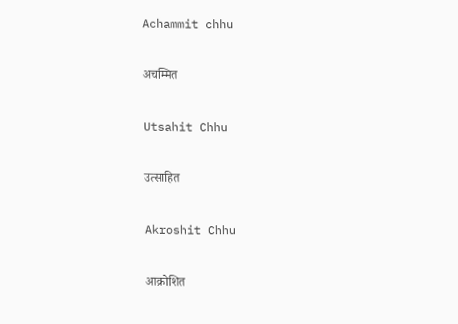Achammit chhu

अचम्मित

Utsahit Chhu

उत्साहित

Akroshit Chhu

आक्रोशित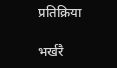प्रतिक्रिया

भर्खरै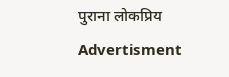पुराना लोकप्रिय
Advertisment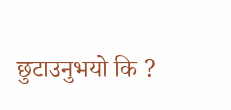छुटाउनुभयो कि ?